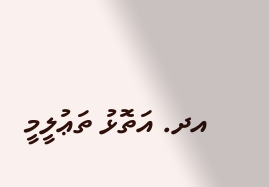އދ. އަތޮޅު ތަޢުލީމީ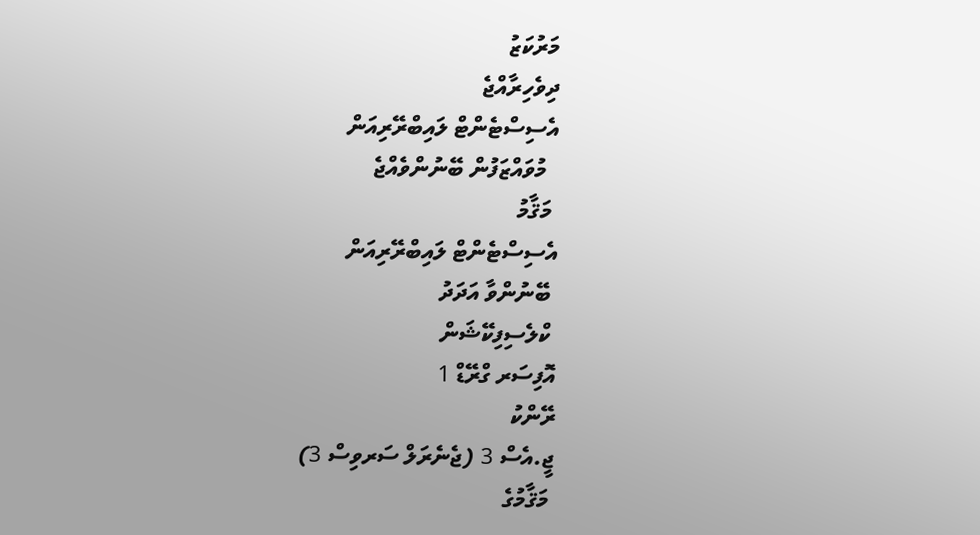މަރުކަޒު
ދިވެހިރާއްޖެ
އެސިސްޓެންޓް ލައިބްރޭރިއަން
  މުވައްޒަފުން ބޭނުންވެއްޖެ
 މަޤާމު
އެސިސްޓެންޓް ލައިބްރޭރިއަން
 ބޭނުންވާ އަދަދު
 ކްލެސިފިކޭޝަން
އޮފިސަރ ގްރޭޑް 1
ރޭންކު
ޖީ.އެސް 3 (ޖެނެރަލް ސަރވިސް 3)
 މަޤާމުގެ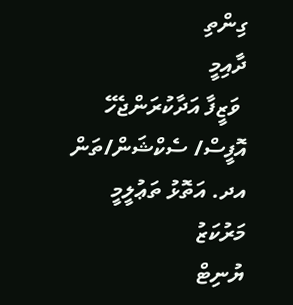ގިންތި
ދާއިމީ
 ވަޒީފާ އަދާކުރަންޖެހޭ އޮފީސް/ ސެކްޝަން/ތަން
އދ. އަތޮޅު ތަޢުލީމީ މަރުކަޒު
ޔުނިޓް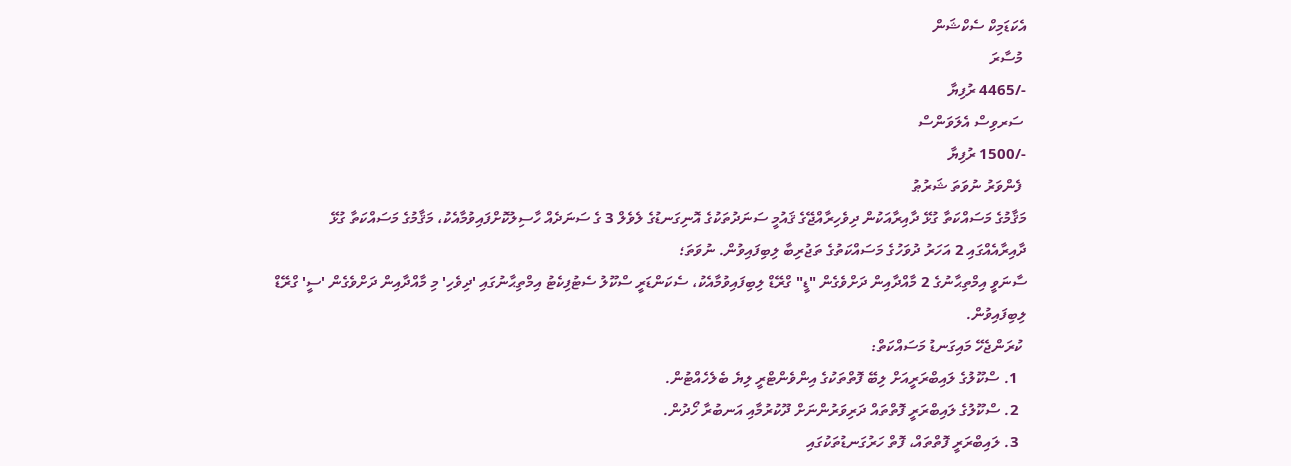އެކަޑަމިކް ސެކްޝަން
 މުސާރަ
-/4465 ރުފިޔާ
 ސަރވިސް އެލަވަންސް
-/1500 ރުފިޔާ
 ފެންވަރު ނުވަތަ ޝަރުޠު
މަޤާމުގެ މަސައްކަތާ ގުޅޭ ދާއިރާއަކުން ދިވެހިރާއްޖޭގެ ޤައުމީ ސަނަދުތަކުގެ އޮނިގަނޑުގެ ލެވެލް 3 ގެ ސަނަދެއް ހާސިލުކޮށްފައިވުމާއެކު، މަޤާމުގެ މަސައްކަތާ ގުޅޭ ދާއިރާއެއްގައި 2 އަހަރު ދުވަހުގެ މަސައްކަތުގެ ތަޖުރިބާ ލިބިފައިވުން. ނުވަތަ؛
ސާނަވީ އިމްތިޙާނުގެ 2 މާއްދާއިން ދަށްވެގެން "ޑީ" ގްރޭޑް ލިބިފައިވުމާއެކު، ސެކަންޑަރީ ސްކޫލު ސެޓުފިކެޓު އިމްތިޙާނުގައި 'ދިވެހި' މި މާއްދާއިން ދަށްވެގެން 'ސީ' ގްރޭޑް ލިބިފައިވުން.
 ކުރަންޖެހޭ މައިގަނޑު މަސައްކަތް:
  1. ސްކޫލުގެ ލައިބްރަރީއަށް ލިބޭ ފޮތްތަކުގެ އިންވެންޓްރީ ލިޔެ ބެލެހެއްޓުން.
  2. ސްކޫލުގެ ލައިބްރަރީ ފޮތްތައް ދަރިވަރުންނަށް ދޫކުރުމާއި އަނބުރާ ހޯދުން.
  3. ލައިބްރަރީ ފޮތްތައް، ފޮތް ހަރުގަނޑުތަކުގައި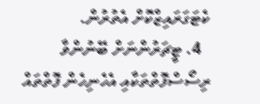ކެޓަގަރައިޒްކޮށް އެތުރުން.
  4. ޓީޗަރުންނަށް ބޭނުންވާ ރިސޯސްފޮތްތަކާއި އެހެނިހެން ފޮތްތައް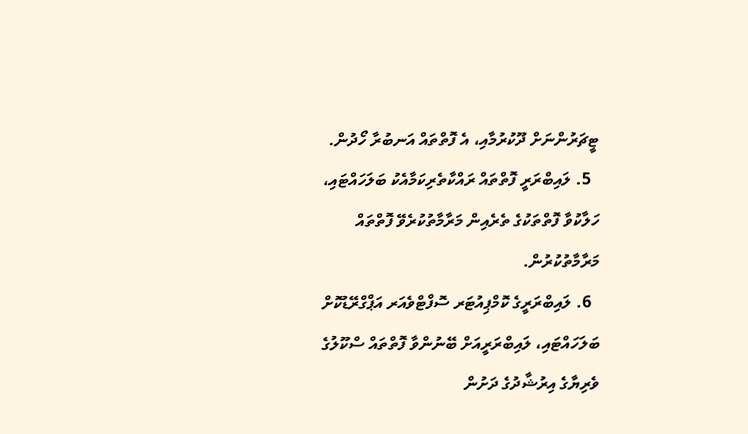ޓީޗަރުންނަށް ދޫކުރުމާއި، އެ ފޮތްތައް އަނބުރާ ހޯދުން.
  5. ލައިބްރަރީ ފޮތްތައް ރައްކާތެރިކަމާއެކު ބަލަހައްޓައި، ހަލާކުވާ ފޮތްތަކުގެ ތެރެއިން މަރާމާތުކުރެވޭ ފޮތްތައް މަރާމާތުކުރުން.
  6. ލައިބްރަރީގެ ކޮމްޕިއުޓަރ ސޮފްޓްވެއަރ އަޕްގްރޭޑުކޮށް ބަލަހައްޓައި، ލައިބްރަރީއަށް ބޭނުންވާ ފޮތްތައް ސްކޫލުގެ ވެރިޔާގެ އިރުޝާދުގެ ދަށުން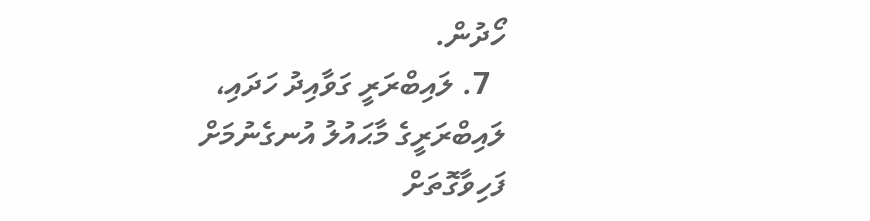ހޯދުން.
  7. ލައިބްރަރީ ގަވާއިދު ހަދައި، ލައިބްރަރީގެ މާޙައުލު އުނގެނުމަށް ފަހިވާގޮތަށް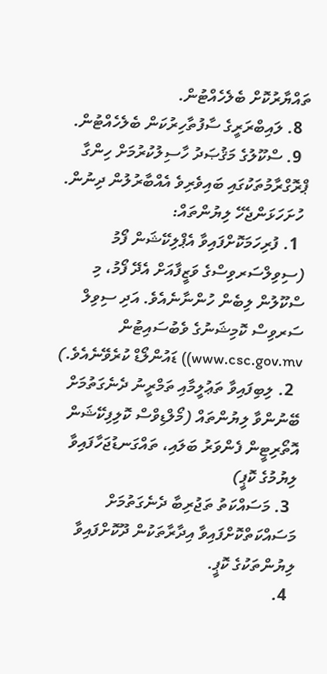ތައްޔާރުކޮށް ބެލެހެއްޓުން.
  8. ލައިބްރަރީގެ ސާފުތާހިރުކަން ބެލެހެއްޓުން.
  9. ސްކޫލުގެ މަޤުޞަދު ހާސިލުކުރުމަށް ހިންގާ ޕްރޮގްރާމުތަކުގައި ބައިވެރިވެ އެއްބާރުލުން ދިނުން.
 ހުށަހަޅަންޖެހޭ ލިޔުންތައް:
  1. ފުރިހަމަކޮށްފައިވާ އެޕްލިކޭޝަން ފޯމު (ސިވިލްސަރވިސްގެ ވަޒީފާއަށް އެދޭ ފޯމު، މި ސްކޫލުން ލިބެން ހުންނާނެއެވެ. އަދި ސިވިލް ސަރވިސް ކޮމިޝަނުގެ ވެބުސައިޓުން www.csc.gov.mv)) ޑައުންލޯޑް ކުރެވޭނެއެވެ.)
  2. ލިބިފައިވާ ތަޢުލީމާއި ތަމްރީނު ދެނެގަތުމަށް ބޭނުންވާ ލިޔުންތައް (މޯލްޑިވްސް ކޮލިފިކޭޝަން އޮތޯރިޓީން ފެންވަރު ބަލައި، ތައްގަނޑުޖަހާފައިވާ ލިޔުމުގެ ކޮޕީ)
  3. މަސައްކަތު ތަޖުރިބާ ދެނެގަތުމަށް މަސައްކަތްކޮށްފައިވާ އިދާރާތަކުން ދޫކޮށްފައިވާ ލިޔުންތަކުގެ ކޮޕީ.
  4.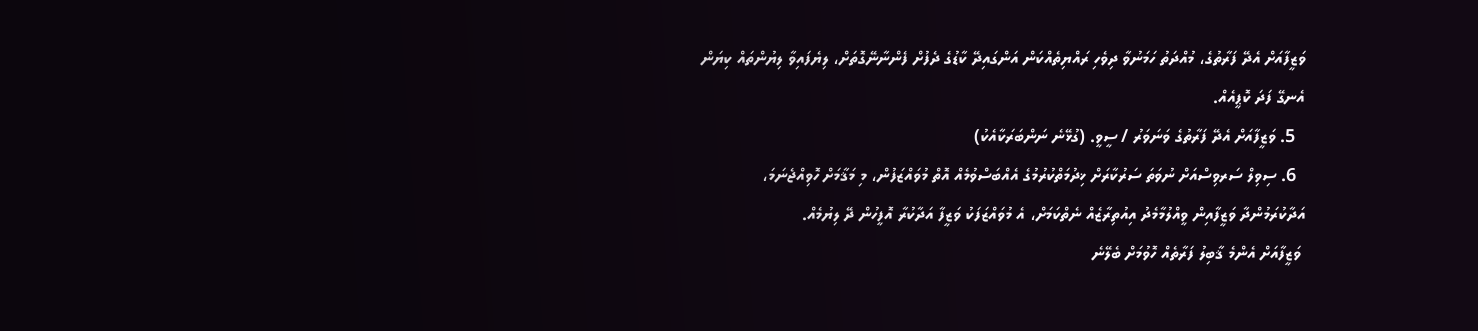ވަޒީފާއަށް އެދޭ ފަރާތުގެ، މުއްދަތު ހަމަނުވާ ދިވެހި ރައްޔިތެއްކަން އަންގައިދޭ ކާޑުގެ ދެފުށް ފެންނާނޭގޮތަށް، ލިޔެފައިވާ ލިޔުންތައް ކިޔަން އެނގޭ ފަދަ ކޮޕީއެއް.
  5. ވަޒީފާއަށް އެދޭ ފަރާތުގެ ވަނަވަރު / ސީވީ. (ގުޅޭނެ ނަންބަރަކާއެކު)
  6. ސިވިލް ސަރވިސްއަށް ނުވަތަ ސަރުކާރަށް ޚިދުމަތްކުރުމުގެ އެއްބަސްވުމެއް އޮތް މުވައްޒަފުން، މި މަޤާމަށް ހޮވިއްޖެނަމަ، އަދާކުރަމުންދާ ވަޒީފާއިން ވީއްލުމާމެދު އިއުތިރާޒެއް ނެތްކަމަށް، އެ މުވައްޒަފަކު ވަޒީފާ އަދާކުރާ އޮފީހުން ދޭ ލިޔުމެއް.
 ވަޒީފާއަށް އެންމެ ޤާބިލު ފަރާތެއް ހޮވުމަށް ބެލޭނެ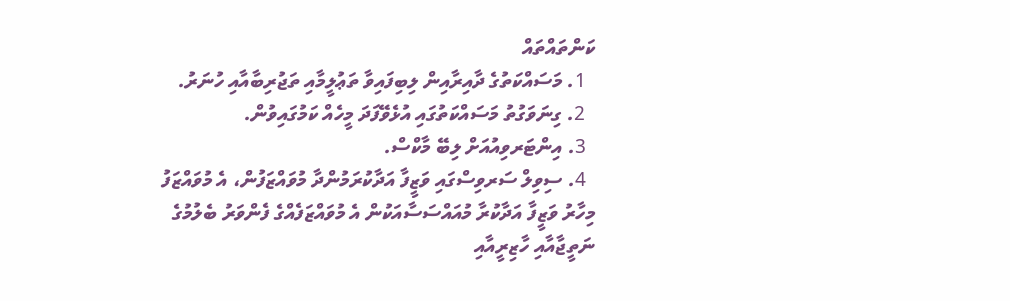ކަންތައްތައް
  1. މަސައްކަތުގެ ދާއިރާއިން ލިބިފައިވާ ތަޢުލީމާއި ތަޖުރިބާއާއި ހުނަރު.
  2. ގިނަވަގުތު މަސައްކަތުގައި އުޅެވޭފަދަ މީހެއް ކަމުގައިވުން.
  3. އިންޓަރވިއުއަށް ލިބޭ މާކްސް.
  4. ސިވިލް ސަރވިސްގައި ވަޒީފާ އަދާކުރަމުންދާ މުވައްޒަފުން، އެ މުވައްޒަފު މިހާރު ވަޒީފާ އަދާކުރާ މުއައްސަސާއަކުން އެ މުވައްޒަފެއްގެ ފެންވަރު ބެލުމުގެ ނަތީޖާއާއި ހާޒިރީއާއި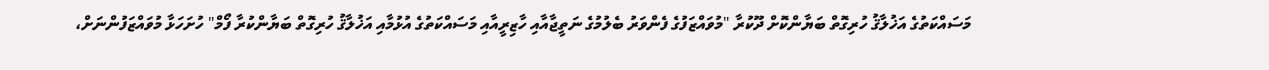މަސައްކަތުގެ އަޚުލާޤު ހުރިގޮތް ބަޔާންކޮށް ދޫކުރާ "މުވައްޒަފުގެ ފެންވަރު ބެލުމުގެ ނަތީޖާއާއި ހާޒިރީއާއި މަސައްކަތުގެ އުޅުމާއި އަޚުލާޤު ހުރިގޮތް ބަޔާންކުރާ ފޯމް" ހުށަހަޅާ މުވައްޒަފުންނަށް،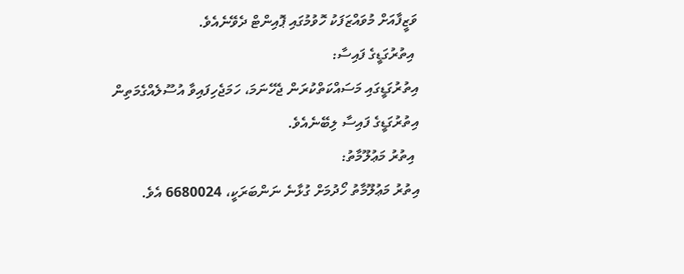ވަޒީފާއަށް މުވައްޒަފަކު ހޮވުމުގައި ޕޮއިންޓް ދެވޭނެއެވެ.
 އިތުރުގަޑީގެ ފައިސާ:
އިތުރުގަޑީގައި މަސައްކަތްކުރަން ޖެހޭނަމަ، ހަމަޖެހިފައިވާ އުސޫލެއްގެމަތިން އިތުރުގަޑީގެ ފައިސާ ލިބޭނެއެވެ.
 އިތުރު މަޢުލޫމާތު:
އިތުރު މަޢުލޫމާތު ހޯދުމަށް ގުޅާނެ ނަންބަރަކީ، 6680024 އެވެ.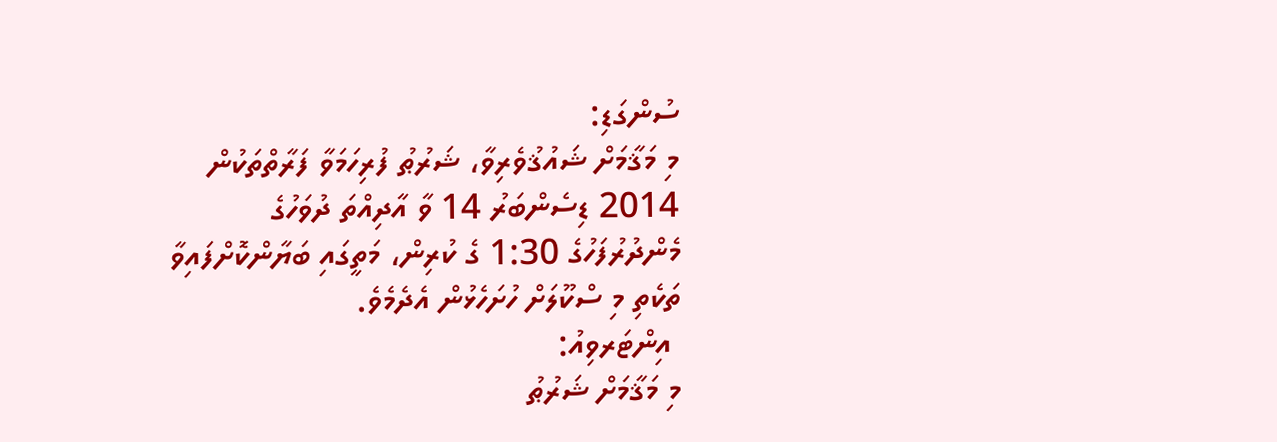ސުންގަޑި:
މި މަޤާމަށް ޝައުޤުވެރިވާ، ޝަރުޠު ފުރިހަމަވާ ފަރާތްތަކުން 2014 ޑިސެންބަރު 14 ވާ އާދިއްތަ ދުވަހުގެ މެންދުރުފަހުގެ 1:30 ގެ ކުރިން، މަތީގައި ބަޔާންކޮށްފައިވާ ތަކެތި މި ސްކޫލަށް ހުށަހެޅުން އެދެމެވެ.
 އިންޓަރވިއު:
މި މަޤާމަށް ޝަރުޠު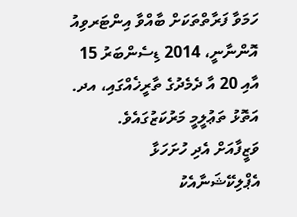ހަމަވާ ފަރާތްތަކަށް ބާއްވާ އިންޓަރވިއު އޮންނާނީ، 2014 ޑިސެންބަރު 15 އާއި 20 އާ ދެމެދުގެ ތާރީޚެއްގައި، އދ. އަތޮޅު ތަޢުލީމީ މަރުކަޒުގައެވެ.
ވަޒީފާއަށް އެދި ހުށަހަޅާ އެޕްލިކޭޝަނާއެކު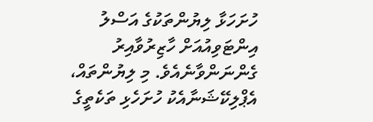ހުށަހަޅާ ލިޔުންތަކުގެ އަސްލު އިންޓަވިއުއަށް ހާޒިރުވާއިރު ގެންނަންވާނެއެވެ. މި ލިޔުންތައް، އެޕްލިކޭޝަނާއެކު ހުށަހެޅި ތަކެތީގެ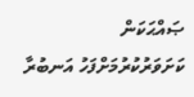ޞައްޙަކަން ކަށަވަރުކުރުމަށްފަހު އަނބުރާ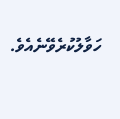ހަވާލުކުރެވޭނެއެވެ.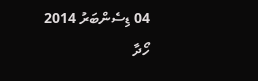04 ޑިސެންބަރު 2014
ހޯދާ